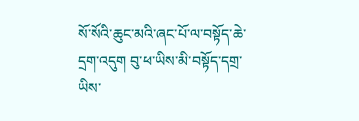སོ་སོའི་ཆུང་མའི་ཞང་པོ་ལ་བསྟོད་ཆེ་དྲག་འདུག བུ་ཕ་ཡིས་མི་བསྟོད་དགྲ་ཡིས་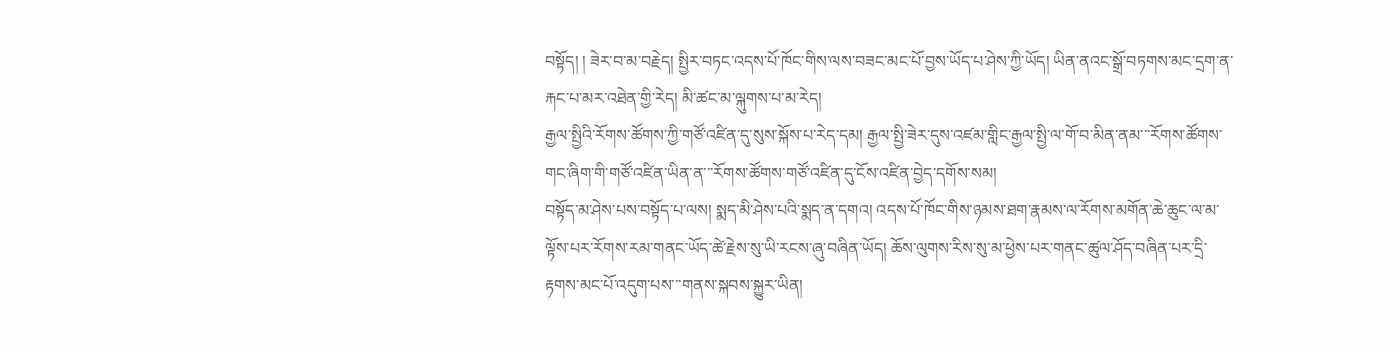བསྟོད། ། ཟེར་བ་མ་བརྗེད། སྤྱིར་བཏང་འདས་པོ་ཁོང་གིས་ལས་བཟང་མང་པོ་བྱས་ཡོད་པ་ཤེས་ཀྱི་ཡོད། ཡིན་ནའང་སྒྲོ་བཏགས་མང་དྲག་ན་རྐང་པ་མར་འཐེན་གྱི་རེད། མི་ཚང་མ་ལྐུགས་པ་མ་རེད།
རྒྱལ་སྤྱིའི་རོགས་ཚོགས་ཀྱི་གཙོ་འཛིན་དུ་སུས་སྐོས་པ་རེད་དམ། རྒྱལ་སྤྱི་ཟེར་དུས་འཛམ་གླིང་རྒྱལ་སྤྱི་ལ་གོ་བ་མིན་ནམ་་་རོགས་ཚོགས་གང་ཞིག་གི་གཙོ་འཛིན་ཡིན་ན་་་རོགས་ཚོགས་གཙོ་འཛིན་དུ་ངོས་འཛིན་བྱེད་དགོས་སམ།
བསྟོད་མ་ཤེས་པས་བསྟོད་པ་ལས། སྨད་མི་ཤེས་པའི་སྨད་ན་དགའ། འདས་པོ་ཁོང་གིས་ཉམས་ཐག་རྣམས་ལ་རོགས་མགོན་ཆེ་ཆུང་ལ་མ་ལྟོས་པར་རོགས་རམ་གནང་ཡོད་ཚེ་རྗེས་སུ་ཡི་རངས་ཞུ་བཞིན་ཡོད། ཆོས་ལུགས་རིས་སུ་མ་ཕྱེས་པར་གནང་ཚུལ་ཤོད་བཞིན་པར་དྲི་རྟགས་མང་པོ་འདུག་པས་་་གནས་སྐབས་སྐྱུར་ཡིན།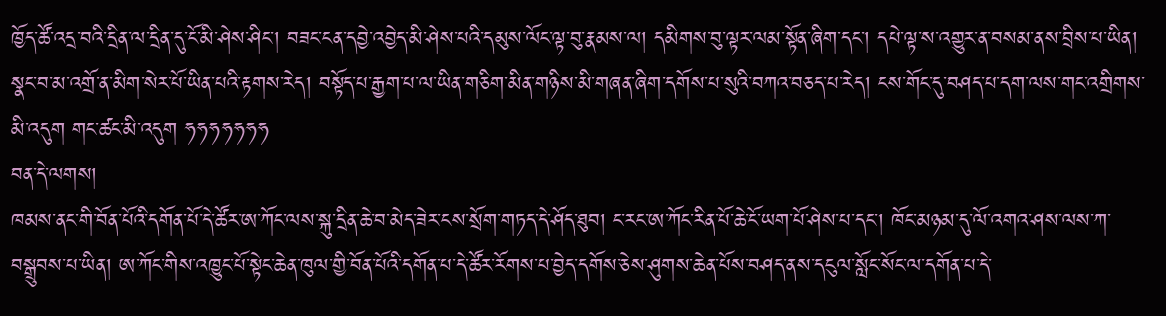ཁྱོད་ཚོ་འདྲ་བའི་དྲིན་ལ་དྲིན་དུ་ངོ་མི་ཤེས་ཤིང་། བཟང་ངན་དབྱེ་འབྱེད་མི་ཤེས་པའི་དམུས་ལོང་ལྟ་བུ་རྣམས་ལ། དམིགས་བུ་ལྟར་ལམ་སྟོན་ཞིག་དང་། དཔེ་ལྟ་ས་འགྱུར་ན་བསམ་ནས་བྲིས་པ་ཡིན། སྣང་བ་མ་འགྲོ་ན་མིག་སེར་པོ་ཡིན་པའི་རྟགས་རེད། བསྟོད་པ་རྒྱག་པ་ལ་ཡིན་གཅིག་མིན་གཉིས་མི་གཞན་ཞིག་དགོས་པ་སུའི་བཀའ་བཅད་པ་རེད། ངས་གོང་དུ་བཤད་པ་དག་ལས་གང་འགྲིགས་མི་འདུག གང་ཚང་མི་འདུག ཧཧཧཧཧཧཧ
བན་དེ་ལགས།
ཁམས་ནང་གི་བོན་པོའི་དགོན་པོ་དེ་ཚོར་ཨ་ཀོང་ལས་སྐུ་དྲིན་ཆེ་བ་མེད་ཟེར་ངས་སྲོག་གཏད་དེ་ཤོད་ཐུབ། ང་རང་ཨ་ཀོང་རིན་པོ་ཆེ་ངོ་ཡག་པོ་ཤེས་པ་དང་། ཁོང་མཉམ་དུ་ལོ་འགའ་ཤས་ལས་ཀ་བསྒྲུབས་པ་ཡིན། ཨ་ཀོང་གིས་འཁྱུང་པོ་སྟེང་ཆེན་ཁུལ་གྱི་བོན་པོའི་དགོན་པ་དེ་ཚོར་རོགས་པ་བྱེད་དགོས་ཅེས་ཤུགས་ཆེན་པོས་བཤད་ནས་དངུལ་སློང་སོང་ལ་དགོན་པ་དེ་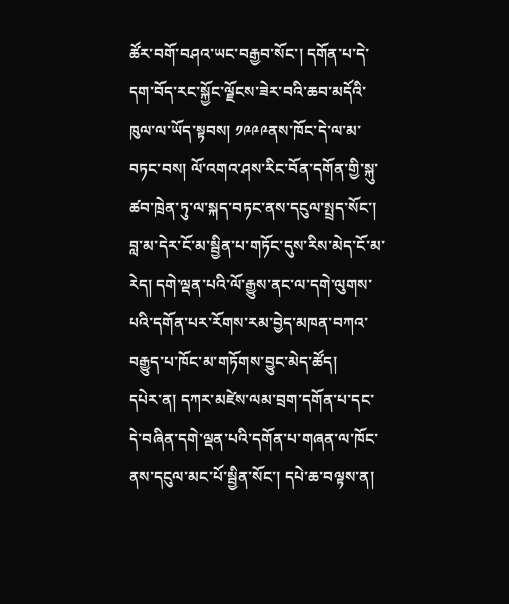ཚོར་བགོ་བཤའ་ཡང་བརྒྱབ་སོང་། དགོན་པ་དེ་དག་བོད་རང་སྐྱོང་ལྗོངས་ཟེར་བའི་ཆབ་མདོའི་ཁུལ་ལ་ཡོད་སྟབས། ༡༩༩༩ནས་ཁོང་དེ་ལ་མ་བཏང་བས། ལོ་འགའ་ཤས་རིང་བོན་དགོན་གྱི་སྐུ་ཚབ་ཁྲེན་ཏུ་ལ་སྐད་བཏང་ནས་དངུལ་སྤྲད་སོང་། བླ་མ་དེར་ངོ་མ་སྦྱིན་པ་གཏོང་དུས་རིས་མེད་ངོ་མ་རེད། དགེ་ལྡན་པའི་ལོ་རྒྱུས་ནང་ལ་དགེ་ལུགས་པའི་དགོན་པར་རོགས་རམ་བྱེད་མཁན་བཀའ་བརྒྱུད་པ་ཁོང་མ་གཏོགས་བྱུང་མེད་ཚོད།
དཔེར་ན། དཀར་མཛེས་ལམ་བྲག་དགོན་པ་དང་དེ་བཞིན་དགེ་ལྡན་པའི་དགོན་པ་གཞན་ལ་ཁོང་ནས་དངུལ་མང་པོ་སྦྱིན་སོང་། དཔེ་ཆ་བལྟས་ན།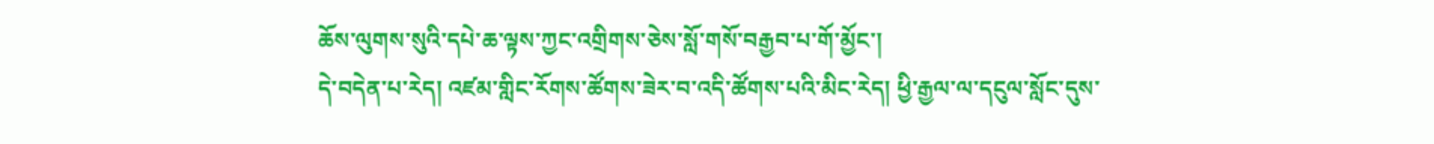ཆོས་ལུགས་སུའི་དཔེ་ཆ་ལྟས་ཀྱང་འགྲིགས་ཅེས་སློ་གསོ་བརྒྱབ་པ་གོ་མྱོང་།
དེ་བདེན་པ་རེད། འཛམ་གླིང་རོགས་ཚོགས་ཟེར་བ་འདི་ཚོགས་པའི་མིང་རེད། ཕྱི་རྒྱལ་ལ་དངུལ་སློང་དུས་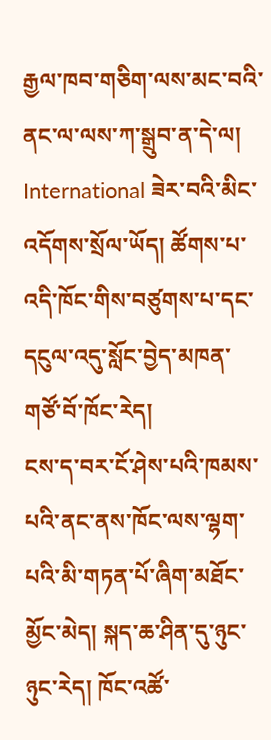རྒྱལ་ཁབ་གཅིག་ལས་མང་བའི་ནང་ལ་ལས་ཀ་སྒྲུབ་ན་དེ་ལ། International ཟེར་བའི་མིང་འདོགས་སྲོལ་ཡོད། ཚོགས་པ་འདི་ཁོང་གིས་བཙུགས་པ་དང་དངུལ་འདུ་སློང་བྱེད་མཁན་གཙོ་བོ་ཁོང་རེད།
ངས་ད་བར་ངོ་ཤེས་པའི་ཁམས་པའི་ནང་ནས་ཁོང་ལས་ལྷག་པའི་མི་གཏན་པོ་ཞིག་མཐོང་མྱོང་མེད། སྐད་ཆ་ཤིན་དུ་ཉུང་ཉུང་རེད། ཁོང་འཚོ་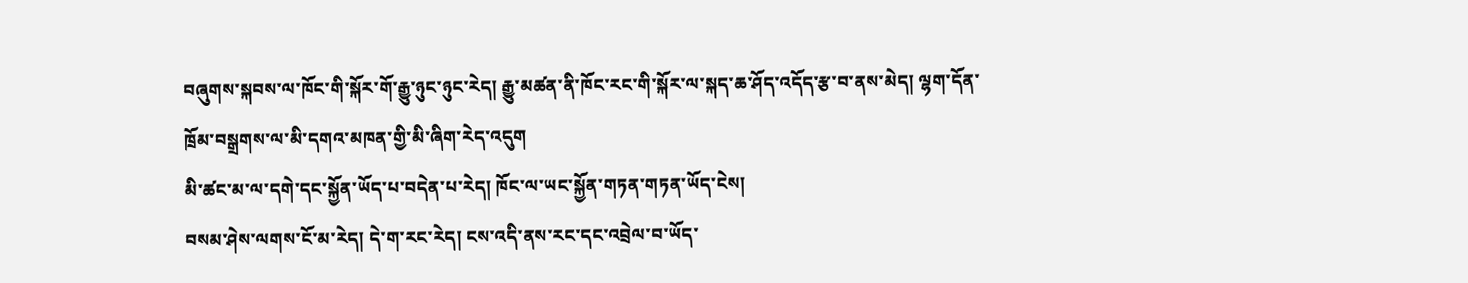བཞུགས་སྐབས་ལ་ཁོང་གི་སྐོར་གོ་རྒྱུ་ཉུང་ཉུང་རེད། རྒྱུ་མཚན་ནི་ཁོང་རང་གི་སྐོར་ལ་སྐད་ཆ་ཤོད་འདོད་རྩ་བ་ནས་མེད། ལྷག་དོན་ཁྲོམ་བསྒྲགས་ལ་མི་དགའ་མཁན་གྱི་མི་ཞིག་རེད་འདུག
མི་ཚང་མ་ལ་དགེ་དང་སྐྱོན་ཡོད་པ་བདེན་པ་རེད། ཁོང་ལ་ཡང་སྐྱོན་གཏན་གཏན་ཡོད་ངེས།
བསམ་ཤེས་ལགས་ངོ་མ་རེད། དེ་ག་རང་རེད། ངས་འདི་ནས་རང་དང་འབྲེལ་བ་ཡོད་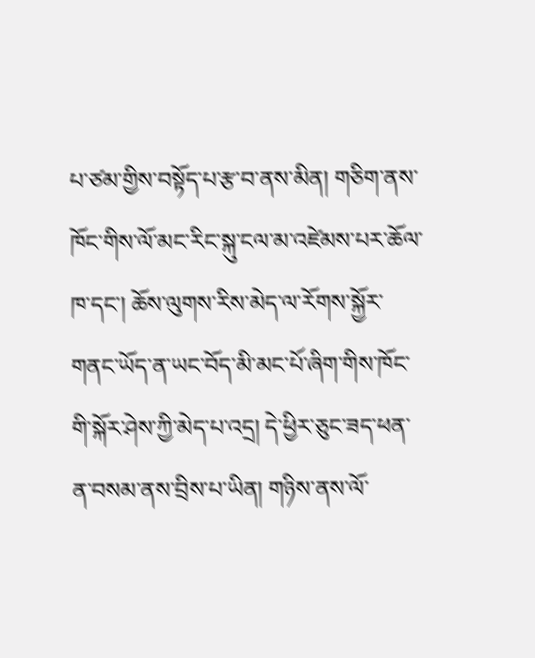པ་ཙམ་གྱིས་བསྟོད་པ་རྩ་བ་ནས་མིན། གཅིག་ནས་ཁོང་གིས་ལོ་མང་རིང་སྐུ་ངལ་མ་འཛེམས་པར་ཆོལ་ཁ་དང་། ཆོས་ལུགས་རིས་མེད་ལ་རོགས་སྐྱོར་གནང་ཡོད་ན་ཡང་བོད་མི་མང་པོ་ཞིག་གིས་ཁོང་གི་སྐོར་ཤེས་ཀྱི་མེད་པ་འདྲ། དེ་ཕྱིར་ཅུང་ཟད་ཕན་ན་བསམ་ནས་བྲིས་པ་ཡིན། གཉིས་ནས་ལོ་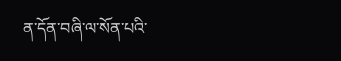ན་དོན་བཞི་ལ་སོན་པའི་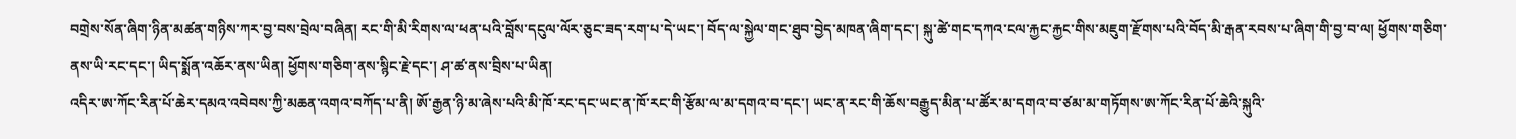བགྲེས་སོན་ཞིག་ཉིན་མཚན་གཉིས་ཀར་བྱ་བས་བྲེལ་བཞིན། རང་གི་མི་རིགས་ལ་ཕན་པའི་བློས་དངུལ་ལོར་ཅུང་ཟད་རག་པ་དེ་ཡང་། བོད་ལ་སྐྱེལ་གང་ཐུབ་བྱེད་མཁན་ཞིག་དང་། སྐུ་ཚེ་གང་དཀའ་ངལ་རྐྱང་རྐྱང་གིས་མཇུག་རྫོགས་པའི་བོད་མི་རྒན་རབས་པ་ཞིག་གི་བྱ་བ་ལ། ཕྱོགས་གཅིག་ནས་ཡི་རང་དང་། ཡིད་སྨོན་འཆོར་ནས་ཡིན། ཕྱོགས་གཅིག་ནས་སྙིང་རྗེ་དང་། ཤ་ཚ་ནས་བྲིས་པ་ཡིན།
འདིར་ཨ་ཀོང་རིན་པོ་ཆེར་དམའ་འབེབས་ཀྱི་མཆན་འགའ་བཀོད་པ་ནི། ཨོ་རྒྱན་ཉི་མ་ཞེས་པའི་མི་ཁོ་རང་དང་ཡང་ན་ཁོ་རང་གི་རྩོམ་ལ་མ་དགའ་བ་དང་། ཡང་ན་རང་གི་ཆོས་བརྒྱུད་མིན་པ་ཚོར་མ་དགའ་བ་ཙམ་མ་གཏོགས་ཨ་ཀོང་རིན་པོ་ཆེའི་སྐུའི་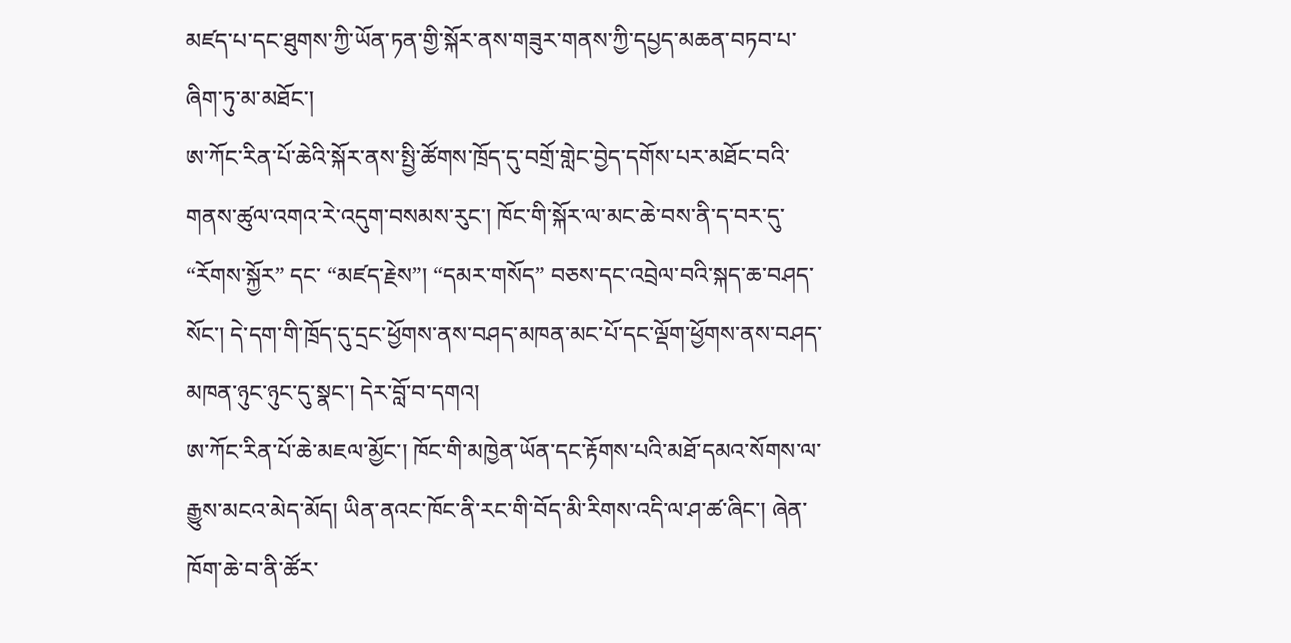མཛད་པ་དང་ཐུགས་ཀྱི་ཡོན་ཏན་གྱི་སྐོར་ནས་གཟུར་གནས་ཀྱི་དཔྱད་མཆན་བཏབ་པ་ཞིག་ཏུ་མ་མཐོང་།
ཨ་ཀོང་རིན་པོ་ཆེའི་སྐོར་ནས་སྤྱི་ཚོགས་ཁྲོད་དུ་བགྲོ་གླེང་བྱེད་དགོས་པར་མཐོང་བའི་གནས་ཚུལ་འགའ་རེ་འདུག་བསམས་རུང་། ཁོང་གི་སྐོར་ལ་མང་ཆེ་བས་ནི་ད་བར་དུ་ “རོགས་སྐྱོར” དང་ “མཛད་རྗེས”། “དམར་གསོད” བཅས་དང་འབྲེལ་བའི་སྐད་ཆ་བཤད་སོང་། དེ་དག་གི་ཁྲོད་དུ་དྲང་ཕྱོགས་ནས་བཤད་མཁན་མང་པོ་དང་ལྡོག་ཕྱོགས་ནས་བཤད་མཁན་ཉུང་ཉུང་དུ་སྣང་། དེར་བློ་བ་དགའ།
ཨ་ཀོང་རིན་པོ་ཆེ་མཇལ་མྱོང་། ཁོང་གི་མཁྱེན་ཡོན་དང་རྟོགས་པའི་མཐོ་དམའ་སོགས་ལ་རྒྱུས་མངའ་མེད་མོད། ཡིན་ནའང་ཁོང་ནི་རང་གི་བོད་མི་རིགས་འདི་ལ་ཤ་ཚ་ཞིང་། ཞེན་ཁོག་ཆེ་བ་ནི་ཚོར་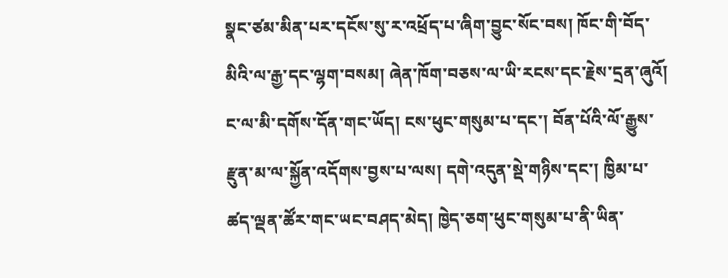སྣང་ཙམ་མིན་པར་དངོས་སུ་ར་འཕྲོད་པ་ཞིག་བྱུང་སོང་བས། ཁོང་གི་བོད་མིའི་ལ་རྒྱ་དང་ལྷག་བསམ། ཞེན་ཁོག་བཅས་ལ་ཡི་རངས་དང་རྗེས་དྲན་ཞུའོ།
ང་ལ་མི་དགོས་དོན་གང་ཡོད། ངས་ཕུང་གསུམ་པ་དང་། བོན་པོའི་ལོ་རྒྱུས་རྫུན་མ་ལ་སྐྱོན་འདོགས་བྱས་པ་ལས། དགེ་འདུན་སྡེ་གཉིས་དང་། ཁྱིམ་པ་ཚད་ལྡན་ཚོར་གང་ཡང་བཤད་མེད། ཁྱེད་ཅག་ཕུང་གསུམ་པ་ནི་ཡིན་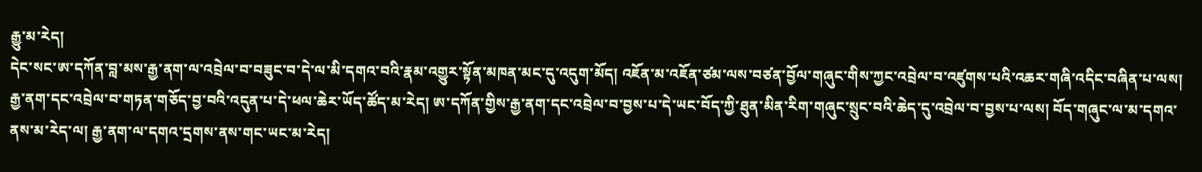རྒྱུ་མ་རེད།
དེང་སང་ཨ་དཀོན་བླ་མས་རྒྱ་ནག་ལ་འབྲེལ་བ་བཟུང་བ་དེ་ལ་མི་དགའ་བའི་རྣམ་འགྱུར་སྟོན་མཁན་མང་དུ་འདུག་མོད། འཇོན་མ་འཇོན་ཙམ་ལས་བཙན་བྱོལ་གཞུང་གིས་ཀྱང་འབྲེལ་བ་འཛུགས་པའི་འཆར་གཞི་འདིང་བཞིན་པ་ལས། རྒྱ་ནག་དང་འབྲེལ་བ་གཏན་གཅོད་བྱ་བའི་འདུན་པ་དེ་ཕལ་ཆེར་ཡོད་ཚོད་མ་རེད། ཨ་དཀོན་གྱིས་རྒྱ་ནག་དང་འབྲེལ་བ་བྱས་པ་དེ་ཡང་བོད་ཀྱི་ཐུན་མིན་རིག་གཞུང་སྲུང་བའི་ཆེད་དུ་འབྲེལ་བ་བྱས་པ་ལས། བོད་གཞུང་ལ་མ་དགའ་ནས་མ་རེད་ལ། རྒྱ་ནག་ལ་དགའ་དྲགས་ནས་གང་ཡང་མ་རེད།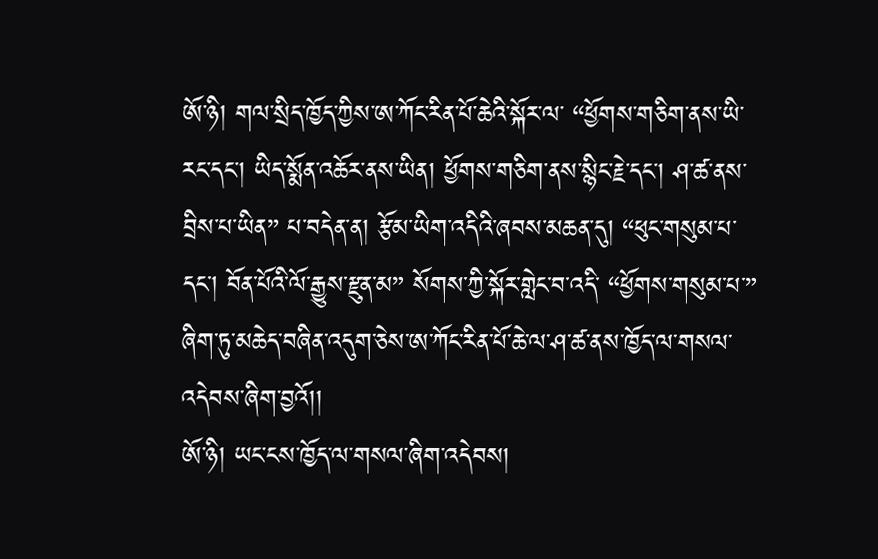ཨོ་ཉི། གལ་སྲིད་ཁྱོད་ཀྱིས་ཨ་ཀོང་རིན་པོ་ཆེའི་སྐོར་ལ་ “ཕྱོགས་གཅིག་ནས་ཡི་རང་དང་། ཡིད་སྨོན་འཆོར་ནས་ཡིན། ཕྱོགས་གཅིག་ནས་སྙིང་རྗེ་དང་། ཤ་ཚ་ནས་བྲིས་པ་ཡིན” པ་བདེན་ན། རྩོམ་ཡིག་འདིའི་ཞབས་མཆན་དུ། “ཕུང་གསུམ་པ་དང་། བོན་པོའི་ལོ་རྒྱུས་རྫུན་མ” སོགས་ཀྱི་སྐོར་གླེང་བ་འདི་ “ཕྱོགས་གསུམ་པ་” ཞིག་ཏུ་མཆེད་བཞིན་འདུག་ཅེས་ཨ་ཀོང་རིན་པོ་ཆེ་ལ་ཤ་ཚ་ནས་ཁྱོད་ལ་གསལ་འདེབས་ཞིག་བྱའོ།།
ཨོ་ཉི། ཡང་ངས་ཁྱོད་ལ་གསལ་ཞིག་འདེབས།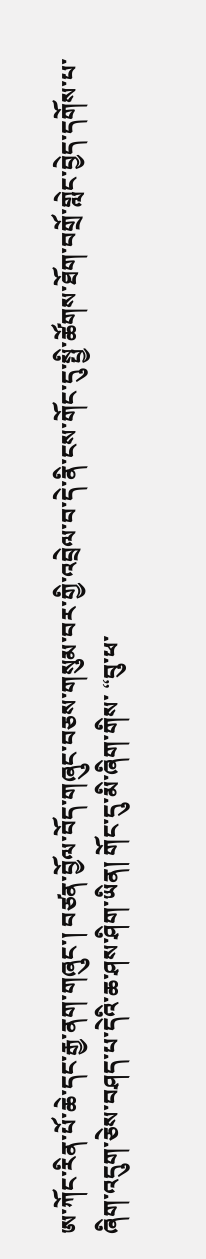ཨ་ཀོང་རིན་པོ་ཆེ་དང་རྒྱ་ནག་གཞུང་། བཙན་བྱོལ་བོད་གཞུང་བཅས་གསུམ་བར་གྱི་འབྲེལ་བ་དེ་ནི་ངས་གོང་དུ་སྤྱི་ཚོགས་ཐོག་བགྲོ་གླེང་བྱེད་དགོས་པ་ཞིག་འདུག་ཅེས་བཤད་པ་དེའི་ཆ་ཤས་ཤིག་ཡིན། གོང་དུ་མི་ཞིག་གིས་ “བུ་ཕ་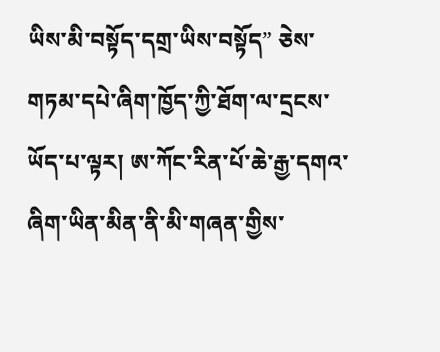ཡིས་མི་བསྟོད་དགྲ་ཡིས་བསྟོད” ཅེས་གཏམ་དཔེ་ཞིག་ཁྱོད་ཀྱི་ཐོག་ལ་དྲངས་ཡོད་པ་ལྟར། ཨ་ཀོང་རིན་པོ་ཆེ་རྒྱ་དགའ་ཞིག་ཡིན་མིན་ནི་མི་གཞན་གྱིས་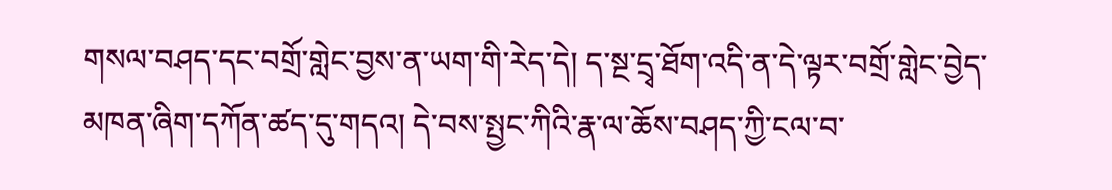གསལ་བཤད་དང་བགྲོ་གླེང་བྱས་ན་ཡག་གི་རེད་དེ། ད་སྔ་དྲྭ་ཐོག་འདི་ན་དེ་ལྟར་བགྲོ་གླེང་བྱེད་མཁན་ཞིག་དཀོན་ཚད་དུ་གདའ། དེ་བས་སྤྱང་ཀིའི་རྣ་ལ་ཆོས་བཤད་ཀྱི་ངལ་བ་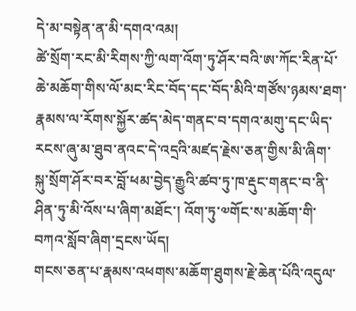དེ་མ་བསྟེན་ན་མི་དགའ་འམ།
ཚེ་སྲོག་རང་མི་རིགས་ཀྱི་ལག་འོག་ཏུ་ཤོར་བའི་ཨ་ཀོང་རིན་པོ་ཆེ་མཆོག་གིས་ལོ་མང་རིང་བོད་དང་བོད་མིའི་གཙོས་ཉམས་ཐག་རྣམས་ལ་རོགས་སྐྱོར་ཚད་མེད་གནང་བ་དགའ་མགུ་དང་ཡིད་རངས་ཞུ་མ་ཐུབ་ནའང་དེ་འདྲའི་མཛད་རྗེས་ཅན་གྱིས་མི་ཞིག་སྐུ་སྲོག་ཤོར་བར་བློ་ཕམ་བྱེད་རྒྱུའི་ཚབ་ཏུ་ཁ་རྡུང་གནང་བ་ནི་ཤིན་ཏུ་མི་འོས་པ་ཞིག་མཐོང་། འོག་ཏུ་༧གོང་ས་མཆོག་གི་བཀའ་སློབ་ཞིག་དྲངས་ཡོད།
གངས་ཅན་པ་རྣམས་འཕགས་མཆོག་ཐུགས་རྗེ་ཆེན་པོའི་འདུལ་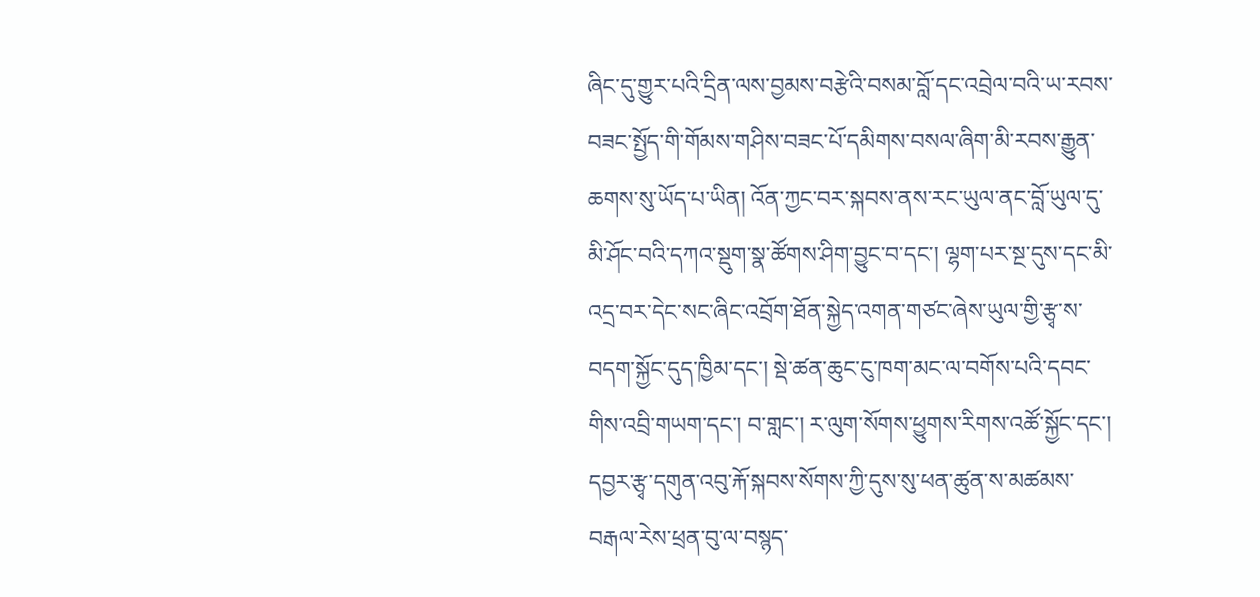ཞིང་དུ་གྱུར་པའི་དྲིན་ལས་བྱམས་བརྩེའི་བསམ་བློ་དང་འབྲེལ་བའི་ཡ་རབས་བཟང་སྤྱོད་གི་གོམས་གཤིས་བཟང་པོ་དམིགས་བསལ་ཞིག་མི་རབས་རྒྱུན་ཆགས་སུ་ཡོད་པ་ཡིན། འོན་ཀྱང་བར་སྐབས་ནས་རང་ཡུལ་ནང་བློ་ཡུལ་དུ་མི་ཤོང་བའི་དཀའ་སྡུག་སྣ་ཚོགས་ཤིག་བྱུང་བ་དང་། ལྷག་པར་སྔ་དུས་དང་མི་འདྲ་བར་དེང་སང་ཞིང་འབྲོག་ཐོན་སྐྱེད་འགན་གཙང་ཞེས་ཡུལ་གྱི་རྩྭ་ས་བདག་སྐྱོང་དུད་ཁྱིམ་དང་། སྡེ་ཚན་ཆུང་ངུ་ཁག་མང་ལ་བགོས་པའི་དབང་གིས་འབྲི་གཡག་དང་། བ་གླང་། ར་ལུག་སོགས་ཕྱུགས་རིགས་འཚོ་སྐྱོང་དང་། དབྱར་རྩྭ་དགུན་འབུ་རྐོ་སྐབས་སོགས་ཀྱི་དུས་སུ་ཕན་ཚུན་ས་མཚམས་བརྒལ་རེས་ཕྲན་བུ་ལ་བསྙད་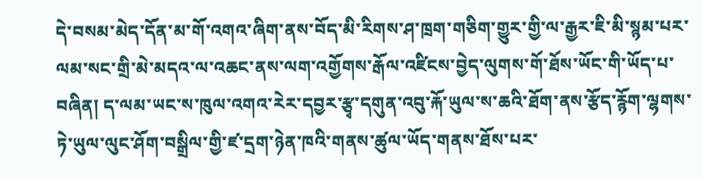དེ་བསམ་མེད་དོན་མ་གོ་འགའ་ཞིག་ནས་བོད་མི་རིགས་ཤ་ཁྲག་གཅིག་གྱུར་གྱི་ལ་རྒྱར་ཇི་མི་སྙམ་པར་ལམ་སང་གྲི་མེ་མདའ་ལ་འཆང་ནས་ལག་འགྱོགས་རྒོལ་འཛིངས་བྱེད་ལུགས་གོ་ཐོས་ཡོང་གི་ཡོད་པ་བཞིན། ད་ལམ་ཡང་ས་ཁུལ་འགའ་རེར་དབྱར་རྩྭ་དགུན་འབུ་རྐོ་ཡུལ་ས་ཆའི་ཐོག་ནས་རྩོད་རྙོག་ལྷགས་ཏེ་ཡུལ་ལུང་ཤོག་བསྒྲིལ་གྱི་ཛ་དྲག་ཉེན་ཁའི་གནས་ཚུལ་ཡོད་གནས་ཐོས་པར་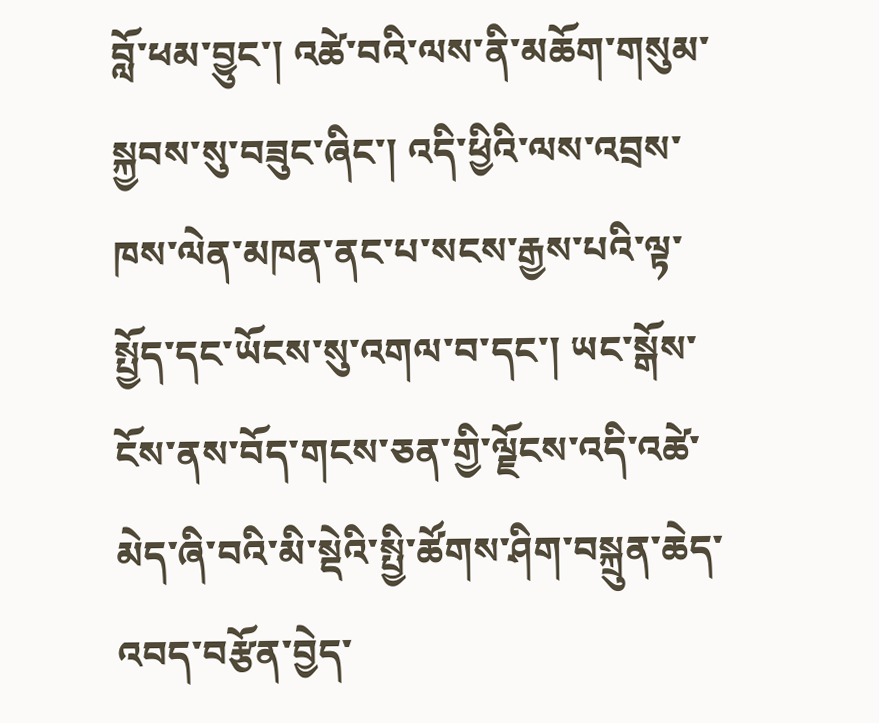བློ་ཕམ་བྱུང་། འཚེ་བའི་ལས་ནི་མཆོག་གསུམ་སྐྱབས་སུ་བཟུང་ཞིང་། འདི་ཕྱིའི་ལས་འབྲས་ཁས་ལེན་མཁན་ནང་པ་སངས་རྒྱས་པའི་ལྟ་སྤྱོད་དང་ཡོངས་སུ་འགལ་བ་དང་། ཡང་སྒོས་ངོས་ནས་བོད་གངས་ཅན་གྱི་ལྗོངས་འདི་འཚེ་མེད་ཞི་བའི་མི་སྡེའི་སྤྱི་ཚོགས་ཤིག་བསྐྲུན་ཆེད་འབད་བརྩོན་བྱེད་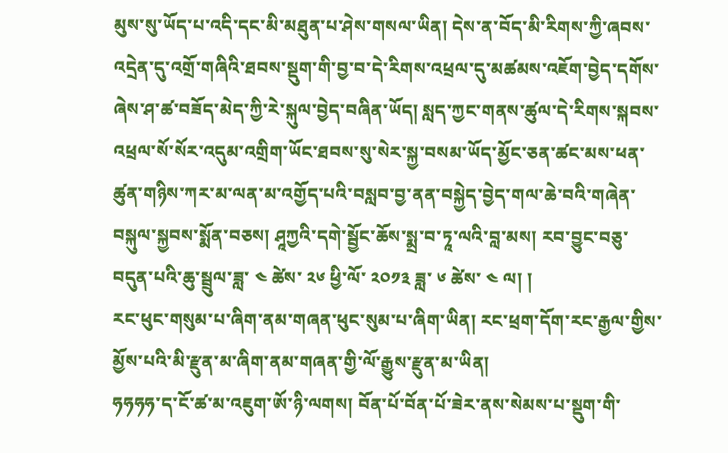མུས་སུ་ཡོད་པ་འདི་དང་མི་མཐུན་པ་ཤེས་གསལ་ཡིན། དེས་ན་བོད་མི་རིགས་ཀྱི་ཞབས་འདྲེན་དུ་འགྲོ་གཞིའི་ཐབས་སྡུག་གི་བྱ་བ་དེ་རིགས་འཕྲལ་དུ་མཚམས་འཇོག་བྱེད་དགོས་ཞེས་ཤ་ཚ་བཟོད་མེད་ཀྱི་རེ་སྐུལ་བྱེད་བཞིན་ཡོད། སླད་ཀྱང་གནས་ཚུལ་དེ་རིགས་སྐབས་འཕྲལ་སོ་སོར་འདུམ་འགྲིག་ཡོང་ཐབས་སུ་སེར་སྐྱ་བསམ་ཡོད་མྱོང་ཅན་ཚང་མས་ཕན་ཚུན་གཉིས་ཀར་མ་ལན་མ་འགྱོད་པའི་བསླབ་བྱ་ནན་བསྐྱེད་བྱེད་གལ་ཆེ་བའི་གཞེན་བསྐུལ་སྐྱབས་སྨོན་བཅས། ཤཱཀྱའི་དགེ་སྦྱོང་ཆོས་སྨྲ་བ་ཏཱ་ལའི་བླ་མས། རབ་བྱུང་བཅུ་བདུན་པའི་ཆུ་སྦྲུལ་ཟླ་ ༤ ཚེས་ ༢༦ ཕྱི་ལོ་ ༢༠༡༣ ཟླ་ ༦ ཚེས་ ༤ ལ། །
རང་ཕུང་གསུམ་པ་ཞིག་ནམ་གཞན་ཕུང་སུམ་པ་ཞིག་ཡིན། རང་ཕྲག་དོག་རང་རྒྱལ་གྱིས་མྱོས་པའི་མི་རྫུན་མ་ཞིག་ནམ་གཞན་གྱི་ལོ་རྒྱུས་རྫུན་མ་ཡིན།
ཧཧཧཧ་ད་ངོ་ཚ་མ་འཇུག་ཨོ་ཉི་ལགས། བོན་པོ་བོན་པོ་ཟེར་ནས་སེམས་པ་སྡུག་གི་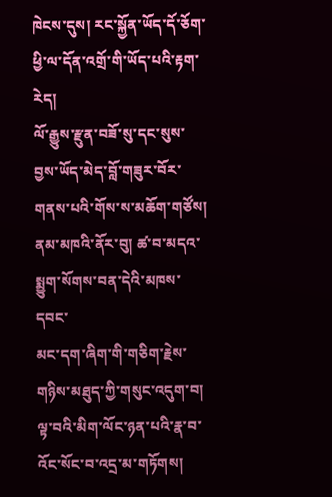ཁེངས་དུས། རང་སྐྱོན་ཡོད་དོ་ཅོག་ཕྱི་ལ་དོན་འགྲོ་གི་ཡོད་པའི་རྟག་རེད།
ལོ་རྒྱུས་རྫུན་བཟོ་སུ་དང་སུས་བྱས་ཡོད་མེད་བློ་གཟུར་བོར་གནས་པའི་གོས་ས་མཆོག་གཙོས། ནམ་མཁའི་ནོར་བུ། ཚ་བ་མདའ་སྨྱུག་སོགས་བན་དེའི་མཁས་དབང་
མང་དག་ཞིག་གི་གཅིག་རྗེས་གཉིས་མཐུད་ཀྱི་གསུང་འདུག་བ། ལྟ་བའི་མིག་ལོང་ཉན་པའི་རྣ་བ་འོང་སོང་བ་འདྲ་མ་གཏོགས།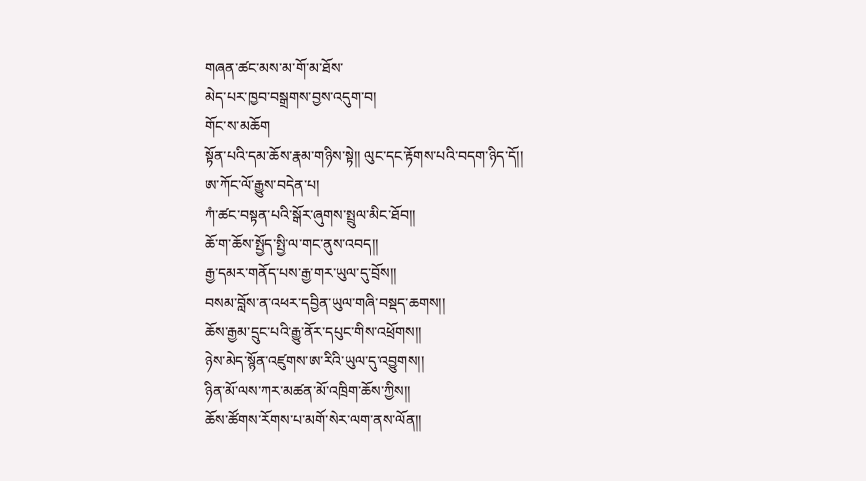གཞན་ཚང་མས་མ་གོ་མ་ཐོས་
མེད་པར་ཁྱབ་བསྒྲགས་བྱས་འདུག་བ།
གོང་ས་མཆོག
སྟོན་པའི་དམ་ཆོས་རྣམ་གཉིས་སྟེ།། ལུང་དང་རྟོགས་པའི་བདག་ཉིད་དོ།།
ཨ་ཀོང་ལོ་རྒྱུས་བདེན་པ།
ཀཾ་ཚང་བསྟན་པའི་སྒོར་ཞུགས་སྤྲུལ་མིང་ཐོབ།།
ཆོ་ག་ཆོས་སྤྱོད་སྤྱི་ལ་གང་ནུས་འབད།།
རྒྱ་དམར་གནོད་པས་རྒྱ་གར་ཡུལ་དུ་བྲོས།།
བསམ་བློས་ན་འཕར་དབྱིན་ཡུལ་གཞི་བསྡད་ཆགས།།
ཆོས་རྒྱམ་དྲུང་པའི་རྒྱུ་ནོར་དཔུང་གིས་འཕྲོགས།།
ཉེས་མེད་སྙོན་འཛུགས་ཨ་རིའི་ཡུལ་དུ་འབྱུགས།།
ཉིན་མོ་ལས་ཀར་མཚན་མོ་འཁྲིག་ཆོས་ཀྱིས།།
ཆོས་ཚོགས་རོགས་པ་མགོ་སེར་ལག་ནས་ལོན།།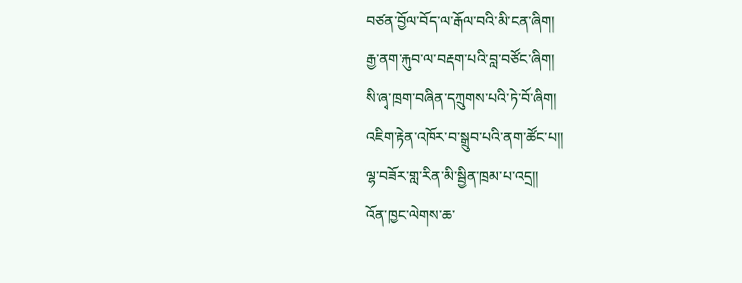བཙན་བྱོལ་བོད་ལ་རྒོལ་བའི་མི་ངན་ཞིག།
རྒྱ་ནག་རྐུབ་ལ་བརྡག་པའི་བླ་བཙོང་ཞིག།
སི་ཞྭ་ཁྲག་བཞིན་དཀྲུགས་པའི་ཏེ་བོ་ཞིག།
འཇིག་རྟེན་འཁོར་བ་སྒྲུབ་པའི་ནག་ཚོང་པ།།
ལྷ་བཟོར་གླ་རིན་མི་སྦྱིན་ཁྲམ་པ་འདྲ།།
འོན་ཁྱང་ལེགས་ཆ་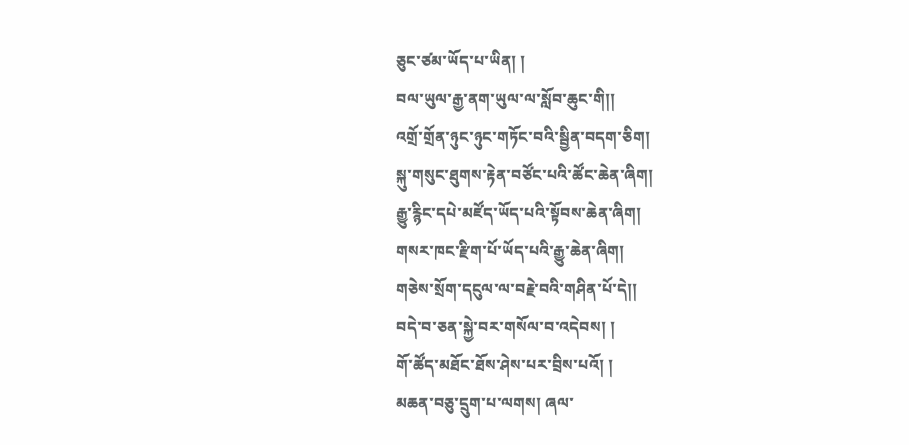ཅུང་ཙམ་ཡོད་པ་ཡིན། །
བལ་ཡུལ་རྒྱ་ནག་ཡུལ་ལ་སློབ་ཆུང་གི།།
འགྲོ་གྲོན་ཉུང་ཉུང་གཏོང་བའི་སྦྱིན་བདག་ཅིག།
སྐུ་གསུང་ཐུགས་རྟེན་བཙོང་པའི་ཚོང་ཆེན་ཞིག།
རྒྱུ་རྙིང་དཔེ་མཛོད་ཡོད་པའི་སྟོབས་ཆེན་ཞིག།
གསར་ཁང་རྫིག་པོ་ཡོད་པའི་རྒྱུ་ཆེན་ཞིག།
གཅེས་སྲོག་དངུལ་ལ་བརྗེ་བའི་གཤིན་པོ་དེ།།
བདེ་བ་ཅན་སྐྱེ་བར་གསོལ་བ་འདེབས། །
གོ་ཚོད་མཐོང་ཐོས་ཤེས་པར་བྲིས་པའོ། །
མཆན་བཅུ་དྲུག་པ་ལགས། ཞལ་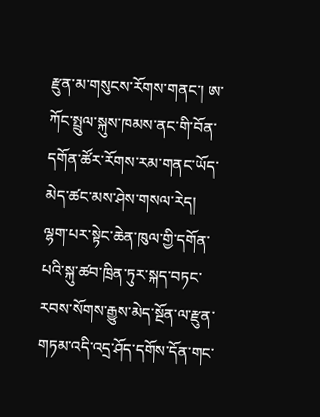རྫུན་མ་གསུངས་རོགས་གནང་། ཨ་ཀོང་སྤྲུལ་སྐུས་ཁམས་ནང་གི་བོན་དགོན་ཚོར་རོགས་རམ་གནང་ཡོད་མེད་ཚང་མས་ཤེས་གསལ་རེད། ལྷག་པར་སྟེང་ཆེན་ཁུལ་གྱི་དགོན་པའི་སྐུ་ཚབ་ཁྲིན་ཏུར་སྐད་བཏང་རབས་སོགས་རྒྱུས་མེད་སྔོན་ལ་རྫུན་གཏམ་འདི་འདྲ་ཤོད་དགོས་དོན་གང་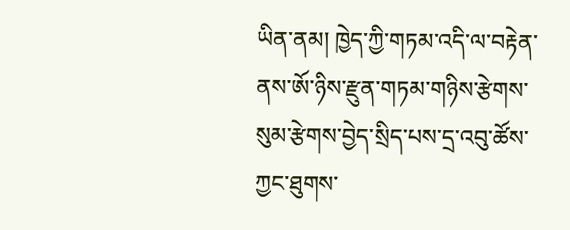ཡིན་ནམ། ཁྱེད་ཀྱི་གཏམ་འདི་ལ་བརྟེན་ནས་ཨོ་ཉིས་རྫུན་གཏམ་གཉིས་རྩེགས་སུམ་རྩེགས་བྱེད་སྲིད་པས་དྲ་འབུ་ཚོས་ཀྱང་ཐུགས་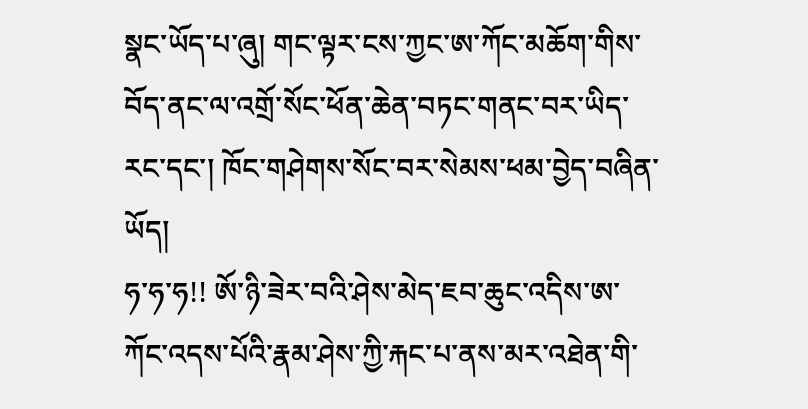སྣང་ཡོད་པ་ཞུ། གང་ལྟར་ངས་ཀྱང་ཨ་ཀོང་མཆོག་གིས་བོད་ནང་ལ་འགྲོ་སོང་ཕོན་ཆེན་བཏང་གནང་བར་ཡིད་རང་དང་། ཁོང་གཤེགས་སོང་བར་སེམས་ཕམ་བྱེད་བཞིན་ཡོད།
ཧ་ཧ་ཧ!! ཨོ་ཉི་ཟེར་བའི་ཤེས་མེད་ཇབ་ཆུང་འདིས་ཨ་ཀོང་འདས་པོའི་རྣམ་ཤེས་ཀྱི་རྐང་པ་ནས་མར་འཐེན་གི་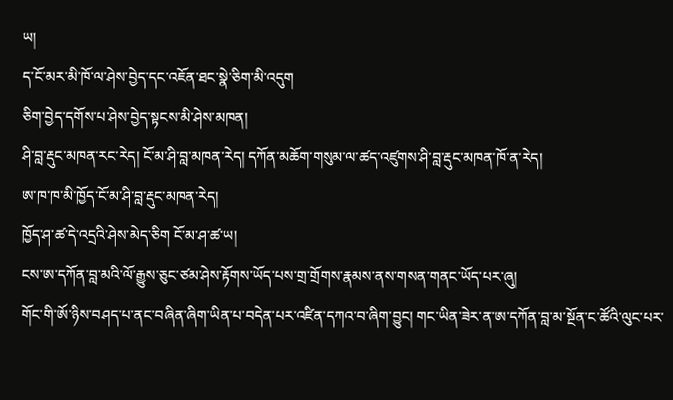ཡ།
ད་ངོ་མར་མི་ཁོ་ལ་ཤེས་བྱེད་དང་འཇོན་ཐང་སྣེ་ཅིག་མི་འདུག
ཅིག་བྱེད་དགོས་པ་ཤེས་བྱེད་སྟངས་མི་ཤེས་མཁན།
ཤི་བླ་རྡུང་མཁན་རང་རེད། ངོ་མ་ཤི་བླ་མཁན་རེད། དཀོན་མཆོག་གསུམ་ལ་ཚད་འཛུགས་ཤི་བླ་རྡུང་མཁན་ཁོ་ན་རེད།
ཨ་ཁ་ཁ་མི་ཁྱོད་ངོ་མ་ཤི་བླ་རྡུང་མཁན་རེད།
ཁྱོད་ཤ་ཚ་དེ་འདྲའི་ཤེས་མེད་ཅིག ངོ་མ་ཤ་ཚ་ཡ།
ངས་ཨ་དཀོན་བླ་མའི་ལོ་རྒྱུས་ཅུང་ཙམ་ཤེས་རྟོགས་ཡོད་པས་གྲ་གྲོགས་རྣམས་ནས་གསན་གནང་ཡོད་པར་ཞུ།
གོང་གི་ཨོ་ཉིས་བཤད་པ་ནང་བཞིན་ཞིག་ཡིན་པ་བདེན་པར་འཛིན་དཀའ་བ་ཞིག་བྱུང། གང་ཡིན་ཟེར་ན་ཨ་དཀོན་བླ་མ་སྔོན་ང་ཚོའི་ལུང་པར་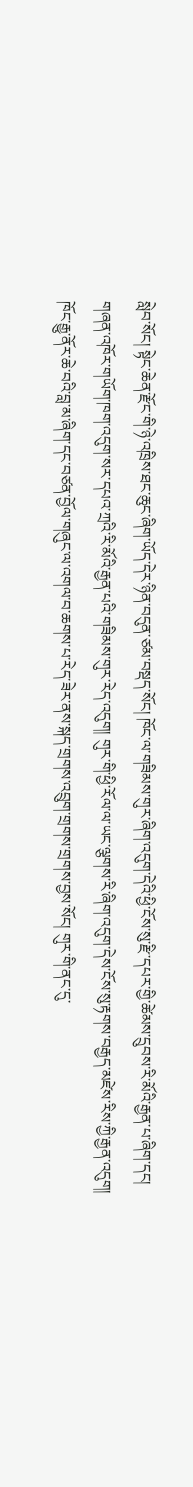སླེབ་སོང། སྟེང་ཆེན་རྫོང་གི་ཉེ་འཁྲིས་ཐང་ཆུང་ཞིག་ཡོད་དེར་ཉིན་བདུན་ཙམ་བསྡད་སོང། ཁོང་ལ་གཟིམས་གུར་ཞིག་འདུག་དེའི་ཕྱི་ངོས་སུ་རྫི་དཔར་གྱི་ཚེམས་དྲུབས་རི་མོའི་རྒྱན་པ་ཞིག་དང། གཞན་འཁོར་གཡོག་ཁག་འདུག་སར་དཔའ་ཀྲའི་རི་མོའི་རྒྱན་པའི་གཟིམས་གུར་རེད་འདུག། གུར་གི་ཕྱི་རོལ་ལ་ཡང་ལྕགས་རི་ཞིག་འདུག་དེས་ངོས་སུ་རྟགས་བརྒྱད་མཛེས་རིས་ཀྱི་རྒྱན་འདུག། ཁོང་རྒྱུ་ནོར་ཆེ་བའི་བླ་མ་ཞིག་དང་བཙན་བྱོལ་གཞུང་ལ་འགལ་བ་ཆགས་པ་རེད་ཟེར་ནས་སྐད་གྲགས་འབྲུག་གྲགས་གྲགས་བྱས་སོང། གུར་གི་ནང་དུ་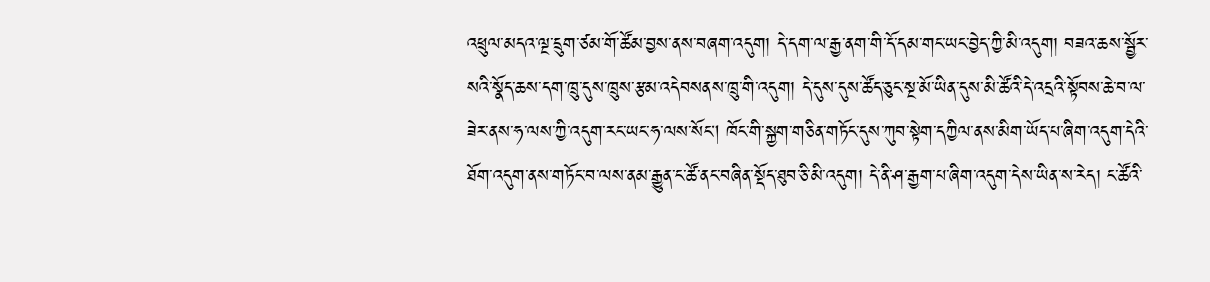འཕྲུལ་མདའ་ལྔ་དྲུག་ཙམ་གོ་ཚོམ་བྱས་ནས་བཞག་འདུག། དེ་དག་ལ་རྒྱ་ནག་གི་དོ་དམ་གང་ཡང་བྱེད་ཀྱི་མི་འདུག། བཟའ་ཆས་སྦྱོར་སའི་སྣོད་ཆས་དག་ཁྲུ་དུས་ཁྲུས་རྩམ་འདེབསནས་ཁྲུ་གི་འདུག། དེ་དུས་དུས་ཚོད་ཅུང་སྔ་མོ་ཡིན་དུས་མི་ཚོའི་དེ་འདྲའི་སྟོབས་ཆེ་བ་ལ་ཟེར་ནས་ཧ་ལས་ཀྱི་འདུག་རང་ཡང་ཧ་ལས་སོང། ཁོང་གི་སྐྱག་གཅིན་གཏོང་དུས་ཀུབ་སྟེག་དཀྱིལ་ནས་མིག་ཡོད་པ་ཞིག་འདུག་དེའི་ཐོག་འདུག་ནས་གཏོང་བ་ལས་ནམ་རྒྱུན་ང་ཚོ་ནང་བཞིན་སྡོད་ཐུབ་ཅི་མི་འདུག། དེ་ནི་ཤ་རྒྱག་པ་ཞིག་འདུག་དེས་ཡིན་ས་རེད། ང་ཚོའི་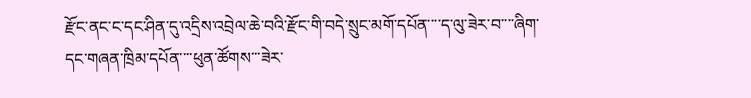རྫོང་ནང་ང་དང་ཤིན་དུ་འདྲིས་འབྲེལ་ཆེ་བའི་རྫོང་གི་བདེ་སྲུང་མགོ་དཔོན་་་་ད་ལུ་ཟེར་བ་་་་ཞིག་དང་གཞན་ཁྲིམ་དཔོན་་་་ཕུན་ཚོགས་་་ཟེར་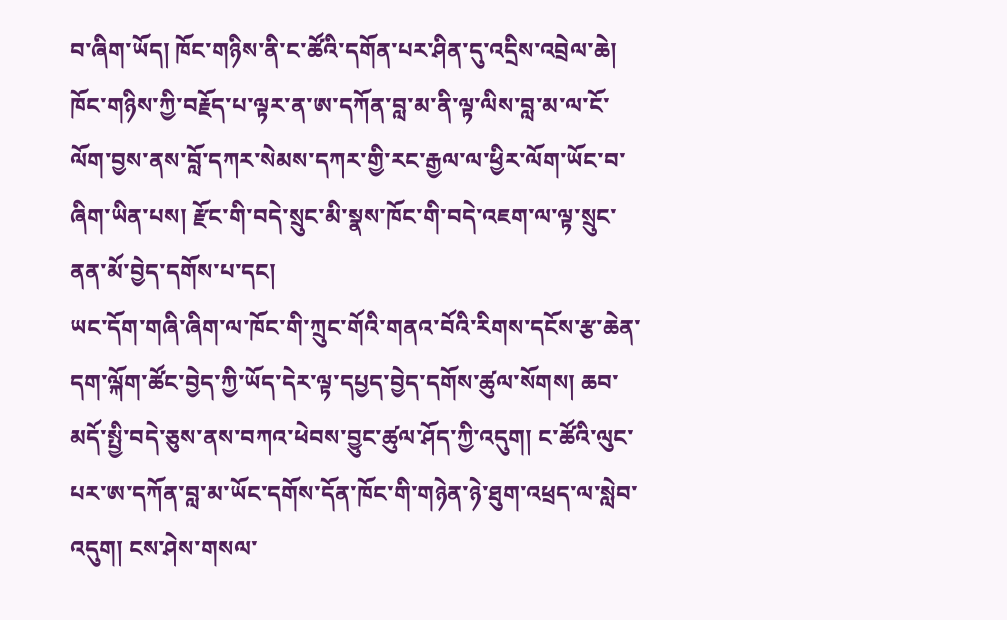བ་ཞིག་ཡོད། ཁོང་གཉིས་ནི་ང་ཚོའི་དགོན་པར་ཤིན་དུ་འདྲིས་འབྲེལ་ཆེ། ཁོང་གཉིས་ཀྱི་བརྗོད་པ་ལྟར་ན་ཨ་དཀོན་བླ་མ་ནི་ལྟ་ལིས་བླ་མ་ལ་ངོ་ལོག་བྱས་ནས་བློ་དཀར་སེམས་དཀར་གྱི་རང་རྒྱལ་ལ་ཕྱིར་ལོག་ཡོང་བ་ཞིག་ཡིན་པས། རྫོང་གི་བདེ་སྲུང་མི་སྣས་ཁོང་གི་བདེ་འཇག་ལ་ལྟ་སྲུང་ནན་མོ་བྱེད་དགོས་པ་དང།
ཡང་དོག་གཞི་ཞིག་ལ་ཁོང་གི་ཀྲུང་གོའི་གནའ་བོའི་རིགས་དངོས་རྩ་ཆེན་དག་ལྐོག་ཚོང་བྱེད་ཀྱི་ཡོད་དེར་ལྟ་དཔྱད་བྱེད་དགོས་ཚུལ་སོགས། ཆབ་མདོ་སྤྱི་བདེ་ཅུས་ནས་བཀའ་ཕེབས་བྱུང་ཚུལ་ཤོད་ཀྱི་འདུག། ང་ཚོའི་ལུང་པར་ཨ་དཀོན་བླ་མ་ཡོང་དགོས་དོན་ཁོང་གི་གཉེན་ཉེ་ཐུག་འཕྲད་ལ་སླེབ་འདུག། ངས་ཤེས་གསལ་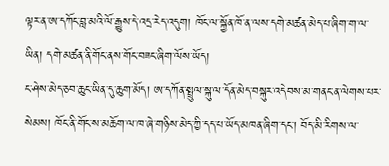ལྟར་ན་ཨ་དཀོང་བླ་མའི་ལོ་རྒྱུས་དེ་འདྲ་རེད་འདུག། ཁོང་ལ་སྐྱོན་ཁོ་ན་ལས་དགེ་མཚན་མེད་པ་ཞིག་ག་ལ་ཡིན། དགེ་མཚན་ནི་གོང་ནས་གོང་བཟང་ཞིག་ལོས་ཡོད།
ང་ཤེས་མེད་ཅབ་ཆུང་ཡིན་དུ་ཆུག་མོད། ཨ་དཀོན་སྤྲུལ་སྐུ་ལ་དོན་མེད་བསྐུར་འདེབས་མ་གནང་ན་ལེགས་པར་སེམས། ཁོང་ནི་གོང་ས་མཆོག་ལ་ཁ་ཞེ་གཉིས་མེད་ཀྱི་དད་པ་ཡོད་མཁན་ཞིག་དང་། བོད་མི་རིགས་ལ་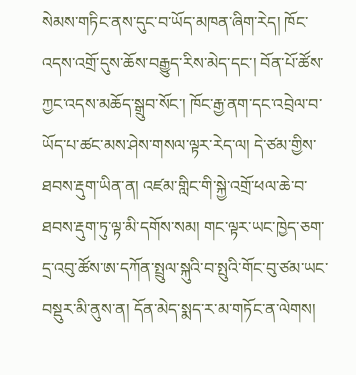སེམས་གཏིང་ནས་དུང་བ་ཡོད་མཁན་ཞིག་རེད། ཁོང་འདས་འགྲོ་དུས་ཆོས་བརྒྱུད་རིས་མེད་དང་། བོན་པོ་ཚོས་ཀྱང་འདས་མཆོད་སྒྲུབ་སོང་། ཁོང་རྒྱ་ནག་དང་འབྲེལ་བ་ཡོད་པ་ཚང་མས་ཤེས་གསལ་ལྟར་རེད་ལ། དེ་ཙམ་གྱིས་ཐབས་རྡུག་ཡིན་ན། འཛམ་གླིང་གི་སྐྱེ་འགྲོ་ཕལ་ཆེ་བ་ཐབས་རྡུག་ཏུ་ལྟ་མི་དགོས་སམ། གང་ལྟར་ཡང་ཁྱེད་ཅག་དྲ་འབུ་ཚོས་ཨ་དཀོན་སྤྲུལ་སྐུའི་བ་སྤུའི་གོང་བུ་ཙམ་ཡང་བསྡུར་མི་ནུས་ན། དོན་མེད་སྨད་ར་མ་གཏོང་ན་ལེགས།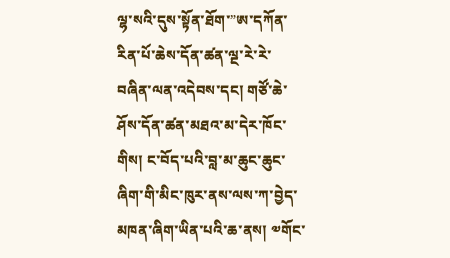ལྷ་སའི་དུས་སྟོན་ཐོག་”ཨ་དཀོན་རིན་པོ་ཆེས་དོན་ཚན་ལྔ་རེ་རེ་བཞིན་ལན་འདེབས་དང། གཙོ་ཆེ་ཤོས་དོན་ཚན་མཐའ་མ་དེར་ཁོང་གིས། ང་བོད་པའི་བླ་མ་ཆུང་ཆུང་ཞིག་གི་མིང་ཁུར་ནས་ལས་ཀ་བྱེད་མཁན་ཞིག་ཡིན་པའི་ཆ་ནས། ༧གོང་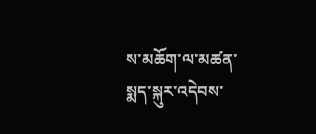ས་མཆོག་ལ་མཚན་སྨད་སྐུར་འདེབས་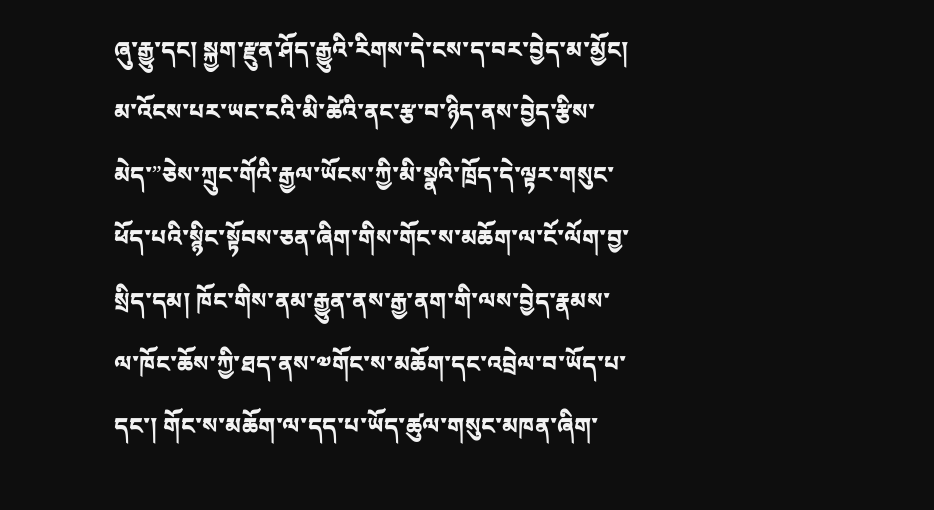ཞུ་རྒྱུ་དང། སྐྱག་རྫུན་ཤོད་རྒྱུའི་རིགས་དེ་ངས་ད་བར་བྱེད་མ་མྱོང། མ་འོངས་པར་ཡང་ངའི་མི་ཚེའི་ནང་རྩ་བ་ཉིད་ནས་བྱེད་རྩིས་མེད་”ཅེས་ཀྲུང་གོའི་རྒྱལ་ཡོངས་ཀྱི་མི་སྣའི་ཁྲོད་དེ་ལྟར་གསུང་ཕོད་པའི་སྙིང་སྟོབས་ཅན་ཞིག་གིས་གོང་ས་མཆོག་ལ་ངོ་ལོག་བྱ་སྲིད་དམ། ཁོང་གིས་ནམ་རྒྱུན་ནས་རྒྱ་ནག་གི་ལས་བྱེད་རྣམས་ལ་ཁོང་ཆོས་ཀྱི་ཐད་ནས་༧གོང་ས་མཆོག་དང་འབྲེལ་བ་ཡོད་པ་དང་། གོང་ས་མཆོག་ལ་དད་པ་ཡོད་ཚུལ་གསུང་མཁན་ཞིག་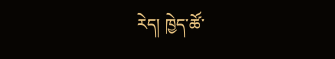རེད། ཁྱེད་ཚོ་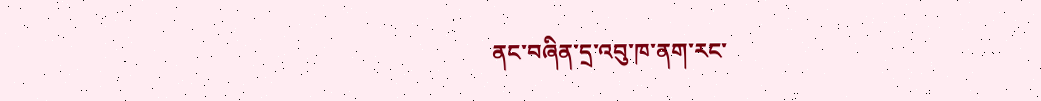ནང་བཞིན་དྲ་འབུ་ཁ་ནག་རང་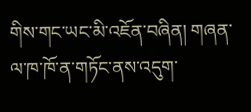གིས་གང་ཡང་མི་འཇོན་བཞིན། གཞན་ལ་ཁ་ཁོ་ན་གཏོང་ནས་འདུག་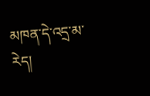མཁན་དེ་འདྲ་མ་རེད།